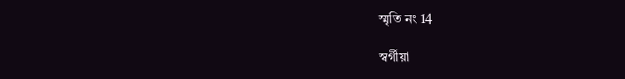স্মৃতি নং 14

স্বৰ্গীয়া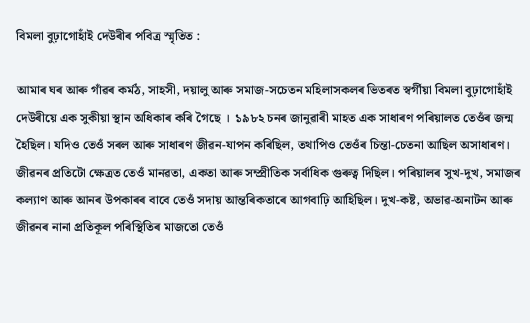বিমলা বুঢ়াগোহাঁই দেউৰীৰ পবিত্ৰ স্মৃতিত :

আমাৰ ঘৰ আৰু গাঁৱৰ কৰ্মঠ, সাহসী, দয়ালু আৰু সমাজ-সচেতন মহিলাসকলৰ ভিতৰত স্বৰ্গীয়া বিমলা বুঢ়াগোহাঁই দেউৰীয়ে এক সুকীয়া স্থান অধিকাৰ কৰি গৈছে ।  ১৯৮২ চনৰ জানুৱাৰী মাহত এক সাধাৰণ পৰিয়ালত তেওঁৰ জন্ম হৈছিল। যদিও তেওঁ সৰল আৰু সাধাৰণ জীৱন-যাপন কৰিছিল, তথাপিও তেওঁৰ চিন্তা-চেতনা আছিল অসাধাৰণ। জীৱনৰ প্ৰতিটো ক্ষেত্ৰত তেওঁ মানৱতা, একতা আৰু সম্প্ৰীতিক সৰ্বাধিক গুৰুত্ব দিছিল। পৰিয়ালৰ সুখ-দুখ, সমাজৰ কল্যাণ আৰু আনৰ উপকাৰৰ বাবে তেওঁ সদায় আন্তৰিকতাৰে আগবাঢ়ি আহিছিল। দুখ-কষ্ট, অভাৱ-অনাটন আৰু জীৱনৰ নানা প্ৰতিকূল পৰিস্থিতিৰ মাজতো তেওঁ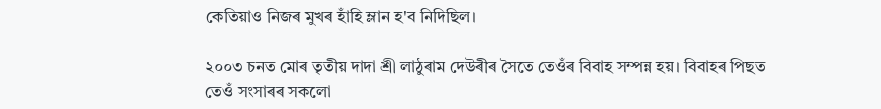কেতিয়াও নিজৰ মুখৰ হাঁহি ম্লান হ'ব নিদিছিল।

২০০৩ চনত মোৰ তৃতীয় দাদা শ্ৰী লাঠুৰাম দেউৰীৰ সৈতে তেওঁৰ বিবাহ সম্পন্ন হয়। বিবাহৰ পিছত তেওঁ সংসাৰৰ সকলো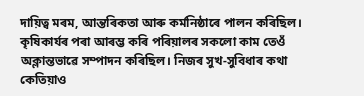দায়িত্ব মৰম, আন্তৰিকতা আৰু কৰ্মনিষ্ঠাৰে পালন কৰিছিল। কৃষিকাৰ্যৰ পৰা আৰম্ভ কৰি পৰিয়ালৰ সকলো কাম তেওঁ অক্লান্তভাৱে সম্পাদন কৰিছিল। নিজৰ সুখ-সুবিধাৰ কথা কেতিয়াও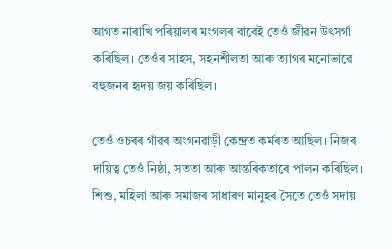আগত নাৰাখি পৰিয়ালৰ মংগলৰ বাবেই তেওঁ জীৱন উৎসৰ্গা কৰিছিল। তেওঁৰ সাহস, সহনশীলতা আৰু ত্যাগৰ মনোভাৱে বহুজনৰ হৃদয় জয় কৰিছিল।

তেওঁ ওচৰৰ গাঁৱৰ অংগনৱাড়ী কেন্দ্ৰত কৰ্মৰত আছিল। নিজৰ দায়িত্ব তেওঁ নিষ্ঠা, সততা আৰু আন্তৰিকতাৰে পালন কৰিছিল। শিশু, মহিলা আৰু সমাজৰ সাধাৰণ মানুহৰ সৈতে তেওঁ সদায়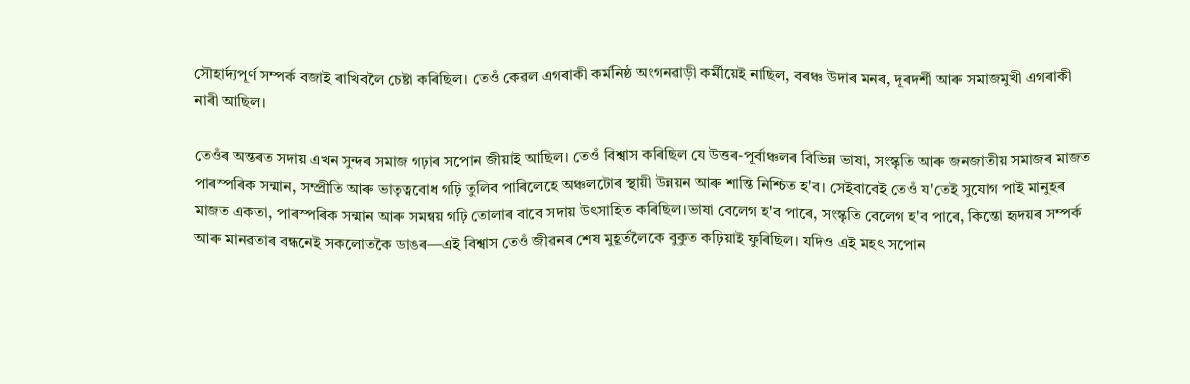সৌহাৰ্দ্যপূৰ্ণ সম্পৰ্ক বজাই ৰাখিবলৈ চেষ্টা কৰিছিল। তেওঁ কেৱল এগৰাকী কৰ্মনিষ্ঠ অংগনৱাড়ী কৰ্মীয়েই নাছিল, বৰঞ্চ উদাৰ মনৰ, দূৰদৰ্শী আৰু সমাজমুখী এগৰাকী নাৰী আছিল।

তেওঁৰ অন্তৰত সদায় এখন সুন্দৰ সমাজ গঢ়াৰ সপোন জীয়াই আছিল। তেওঁ বিশ্বাস কৰিছিল যে উত্তৰ-পূৰ্বাঞ্চলৰ বিভিন্ন ভাষা, সংস্কৃতি আৰু জনজাতীয় সমাজৰ মাজত পাৰস্পৰিক সন্মান, সম্প্ৰীতি আৰু ভাতৃত্ববোধ গঢ়ি তুলিব পাৰিলেহে অঞ্চলটোৰ স্থায়ী উন্নয়ন আৰু শান্তি নিশ্চিত হ'ব। সেইবাবেই তেওঁ য'তেই সুযোগ পাই মানুহৰ মাজত একতা, পাৰস্পৰিক সন্মান আৰু সমন্বয় গঢ়ি তোলাৰ বাবে সদায় উৎসাহিত কৰিছিল।ভাষা বেলেগ হ'ব পাৰে, সংস্কৃতি বেলেগ হ'ব পাৰে, কিন্তো হৃদয়ৰ সম্পৰ্ক আৰু মানৱতাৰ বন্ধনেই সকলোতকৈ ডাঙৰ—এই বিশ্বাস তেওঁ জীৱনৰ শেষ মুহূৰ্তলৈকে বুকুত কঢ়িয়াই ফুৰিছিল। যদিও এই মহৎ সপোন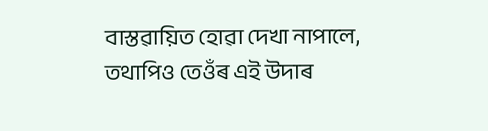বাস্তৱায়িত হোৱা দেখা নাপালে, তথাপিও তেওঁৰ এই উদাৰ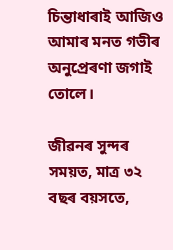চিন্তাধাৰাই আজিও আমাৰ মনত গভীৰ অনুপ্ৰেৰণা জগাই তোলে।

জীৱনৰ সুন্দৰ সময়ত, মাত্ৰ ৩২ বছৰ বয়সতে,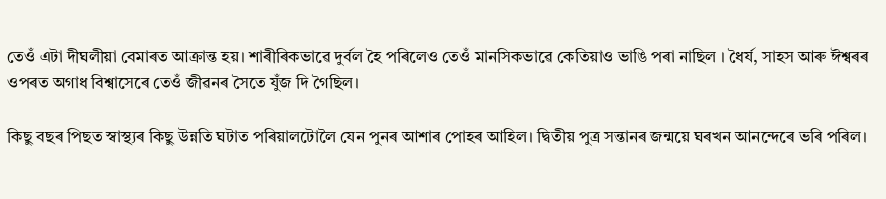তেওঁ এটা দীঘলীয়া বেমাৰত আক্ৰান্ত হয়। শাৰীৰিকভাৱে দুৰ্বল হৈ পৰিলেও তেওঁ মানসিকভাৱে কেতিয়াও ভাঙি পৰা নাছিল । ধৈৰ্য, সাহস আৰু ঈশ্বৰৰ ওপৰত অগাধ বিশ্বাসেৰে তেওঁ জীৱনৰ সৈতে যুঁজ দি গৈছিল।

কিছু বছৰ পিছত স্বাস্থ্যৰ কিছু উন্নতি ঘটাত পৰিয়ালটোলৈ যেন পুনৰ আশাৰ পোহৰ আহিল। দ্বিতীয় পুত্ৰ সন্তানৰ জন্ময়ে ঘৰখন আনন্দেৰে ভৰি পৰিল।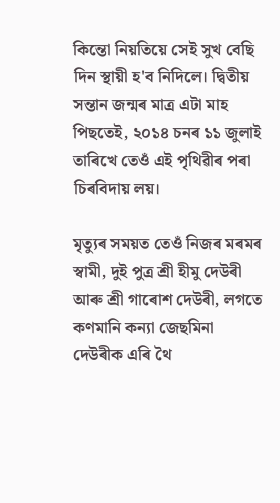কিন্তো নিয়তিয়ে সেই সুখ বেছি দিন স্থায়ী হ'ব নিদিলে। দ্বিতীয় সন্তান জন্মৰ মাত্ৰ এটা মাহ পিছতেই, ২০১৪ চনৰ ১১ জুলাই তাৰিখে তেওঁ এই পৃথিৱীৰ পৰা চিৰবিদায় লয়।

মৃত্যুৰ সময়ত তেওঁ নিজৰ মৰমৰ স্বামী, দুই পুত্ৰ শ্ৰী হীমু দেউৰী আৰু শ্ৰী গাৰোশ দেউৰী, লগতে কণমানি কন্যা জেছমিনা দেউৰীক এৰি থৈ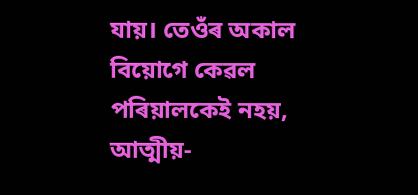যায়। তেওঁৰ অকাল বিয়োগে কেৱল পৰিয়ালকেই নহয়, আত্মীয়-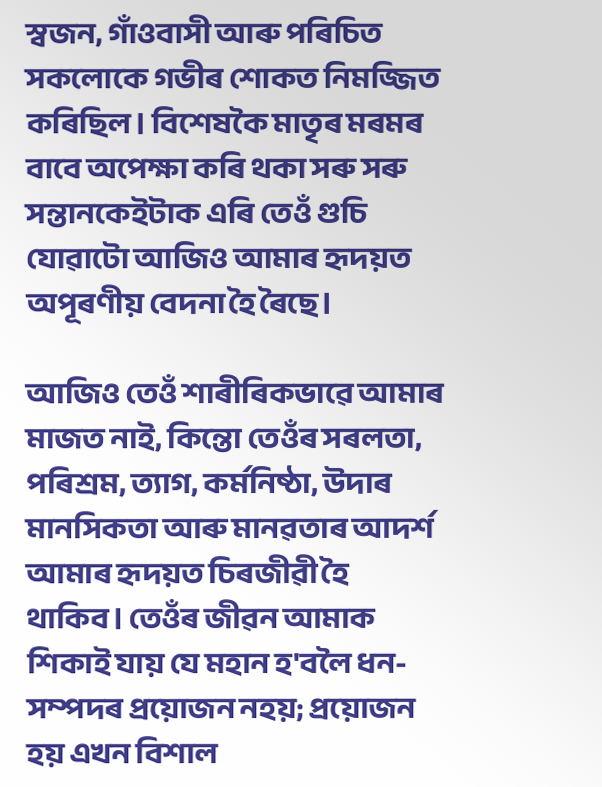স্বজন, গাঁওবাসী আৰু পৰিচিত সকলোকে গভীৰ শোকত নিমজ্জিত কৰিছিল। বিশেষকৈ মাতৃৰ মৰমৰ বাবে অপেক্ষা কৰি থকা সৰু সৰু সন্তানকেইটাক এৰি তেওঁ গুচি যোৱাটো আজিও আমাৰ হৃদয়ত অপূৰণীয় বেদনা হৈ ৰৈছে।

আজিও তেওঁ শাৰীৰিকভাৱে আমাৰ মাজত নাই, কিন্তো তেওঁৰ সৰলতা, পৰিশ্ৰম, ত্যাগ, কৰ্মনিষ্ঠা, উদাৰ মানসিকতা আৰু মানৱতাৰ আদৰ্শ আমাৰ হৃদয়ত চিৰজীৱী হৈ থাকিব। তেওঁৰ জীৱন আমাক শিকাই যায় যে মহান হ'বলৈ ধন-সম্পদৰ প্ৰয়োজন নহয়; প্ৰয়োজন হয় এখন বিশাল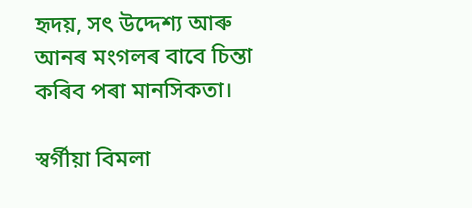হৃদয়, সৎ উদ্দেশ্য আৰু আনৰ মংগলৰ বাবে চিন্তা কৰিব পৰা মানসিকতা।

স্বৰ্গীয়া বিমলা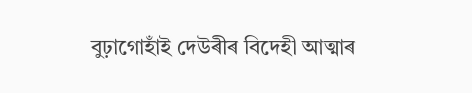বুঢ়াগোহাঁই দেউৰীৰ বিদেহী আত্মাৰ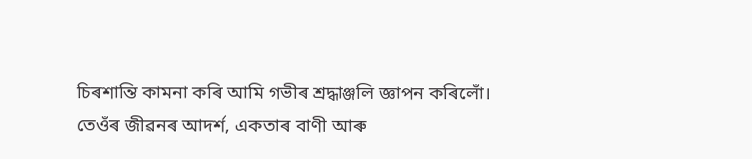চিৰশান্তি কামনা কৰি আমি গভীৰ শ্ৰদ্ধাঞ্জলি জ্ঞাপন কৰিলোঁ। তেওঁৰ জীৱনৰ আদৰ্শ, একতাৰ বাণী আৰু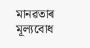মানৱতাৰ মূল্যবোধ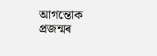আগন্তোক প্ৰজন্মৰ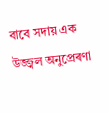বাবে সদায় এক উজ্জ্বল অনুপ্ৰেৰণা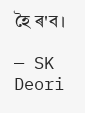হৈ ৰ'ব।

— SK Deori